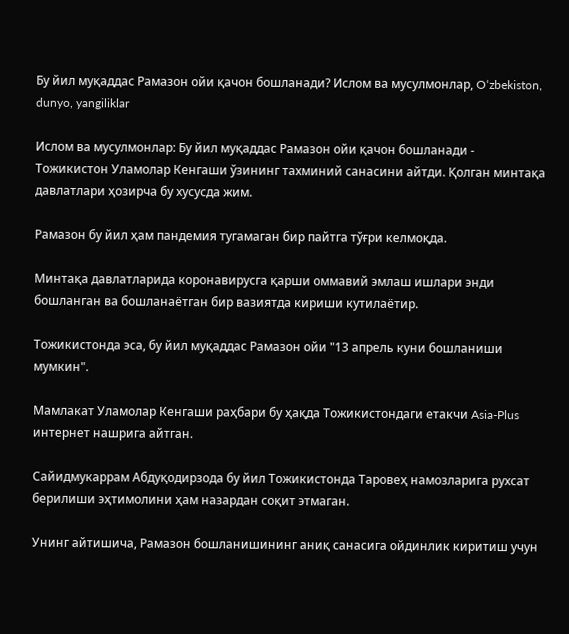Бу йил муқаддас Рамазон ойи қачон бошланади? Ислом ва мусулмонлар, O‘zbekiston, dunyo, yangiliklar

Ислом ва мусулмонлар: Бу йил муқаддас Рамазон ойи қачон бошланади - Тожикистон Уламолар Кенгаши ўзининг тахминий санасини айтди. Қолган минтақа давлатлари ҳозирча бу хусусда жим.

Рамазон бу йил ҳам пандемия тугамаган бир пайтга тўғри келмоқда.

Минтақа давлатларида коронавирусга қарши оммавий эмлаш ишлари энди бошланган ва бошланаётган бир вазиятда кириши кутилаётир.

Тожикистонда эса, бу йил муқаддас Рамазон ойи "13 апрель куни бошланиши мумкин".

Мамлакат Уламолар Кенгаши раҳбари бу ҳақда Тожикистондаги етакчи Asia-Plus интернет нашрига айтган.

Сайидмукаррам Абдуқодирзода бу йил Тожикистонда Таровеҳ намозларига рухсат берилиши эҳтимолини ҳам назардан соқит этмаган.

Унинг айтишича, Рамазон бошланишининг аниқ санасига ойдинлик киритиш учун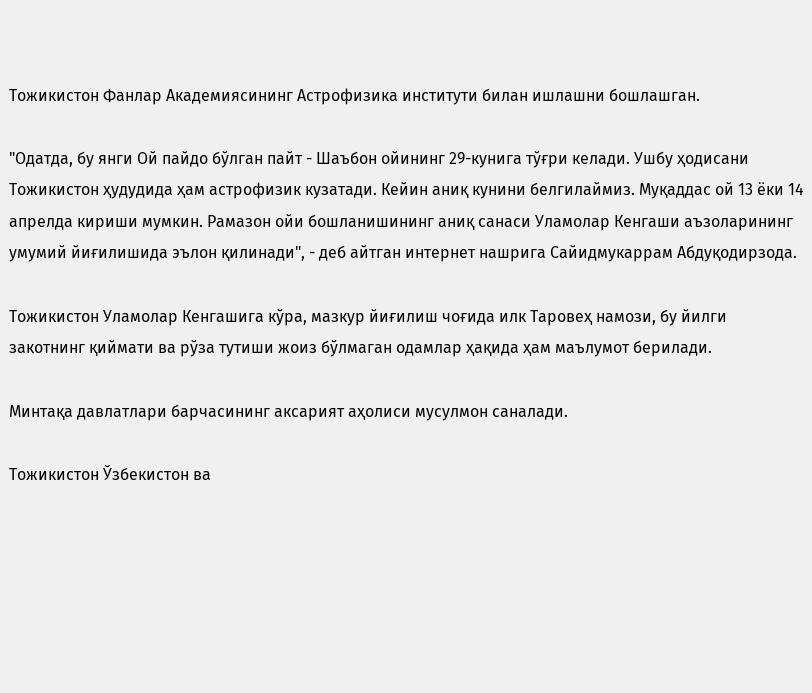Тожикистон Фанлар Академиясининг Астрофизика институти билан ишлашни бошлашган.

"Одатда, бу янги Ой пайдо бўлган пайт - Шаъбон ойининг 29-кунига тўғри келади. Ушбу ҳодисани Тожикистон ҳудудида ҳам астрофизик кузатади. Кейин аниқ кунини белгилаймиз. Муқаддас ой 13 ёки 14 апрелда кириши мумкин. Рамазон ойи бошланишининг аниқ санаси Уламолар Кенгаши аъзоларининг умумий йиғилишида эълон қилинади", - деб айтган интернет нашрига Сайидмукаррам Абдуқодирзода.

Тожикистон Уламолар Кенгашига кўра, мазкур йиғилиш чоғида илк Таровеҳ намози, бу йилги закотнинг қиймати ва рўза тутиши жоиз бўлмаган одамлар ҳақида ҳам маълумот берилади.

Минтақа давлатлари барчасининг аксарият аҳолиси мусулмон саналади.

Тожикистон Ўзбекистон ва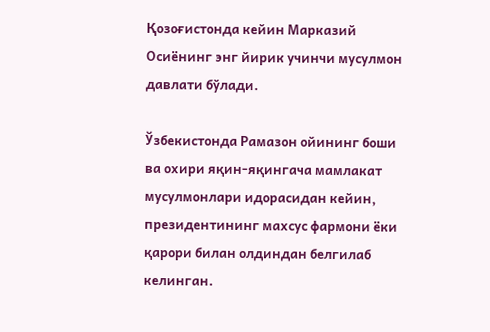Қозоғистонда кейин Марказий Осиёнинг энг йирик учинчи мусулмон давлати бўлади.

Ўзбекистонда Рамазон ойининг боши ва охири яқин-яқингача мамлакат мусулмонлари идорасидан кейин, президентининг махсус фармони ёки қарори билан олдиндан белгилаб келинган.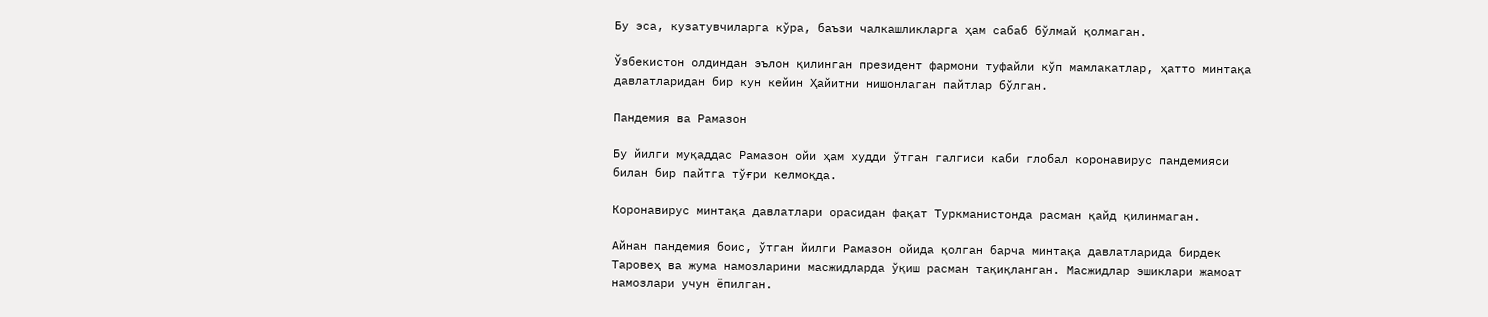Бу эса, кузатувчиларга кўра, баъзи чалкашликларга ҳам сабаб бўлмай қолмаган.

Ўзбекистон олдиндан эълон қилинган президент фармони туфайли кўп мамлакатлар, ҳатто минтақа давлатларидан бир кун кейин Ҳайитни нишонлаган пайтлар бўлган.

Пандемия ва Рамазон

Бу йилги муқаддас Рамазон ойи ҳам худди ўтган галгиси каби глобал коронавирус пандемияси билан бир пайтга тўғри келмоқда.

Коронавирус минтақа давлатлари орасидан фақат Туркманистонда расман қайд қилинмаган.

Айнан пандемия боис, ўтган йилги Рамазон ойида қолган барча минтақа давлатларида бирдек Таровеҳ ва жума намозларини масжидларда ўқиш расман тақиқланган. Масжидлар эшиклари жамоат намозлари учун ёпилган.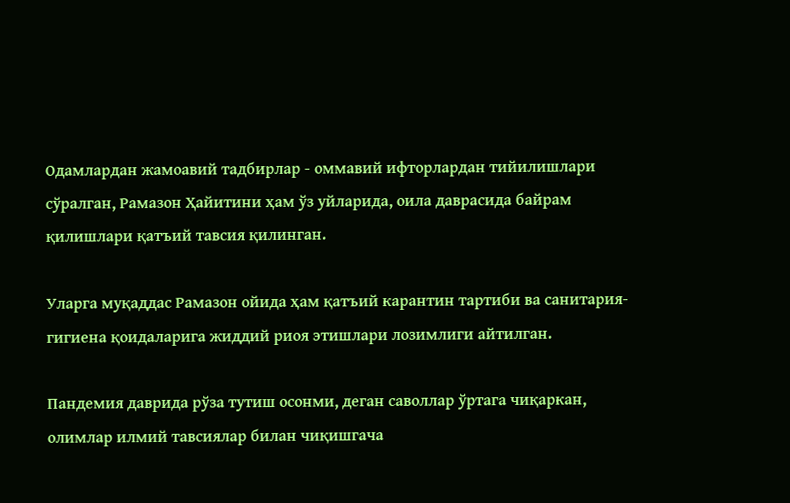Одамлардан жамоавий тадбирлар - оммавий ифторлардан тийилишлари сўралган, Рамазон Ҳайитини ҳам ўз уйларида, оила даврасида байрам қилишлари қатъий тавсия қилинган.

Уларга муқаддас Рамазон ойида ҳам қатъий карантин тартиби ва санитария-гигиена қоидаларига жиддий риоя этишлари лозимлиги айтилган.

Пандемия даврида рўза тутиш осонми, деган саволлар ўртага чиқаркан, олимлар илмий тавсиялар билан чиқишгача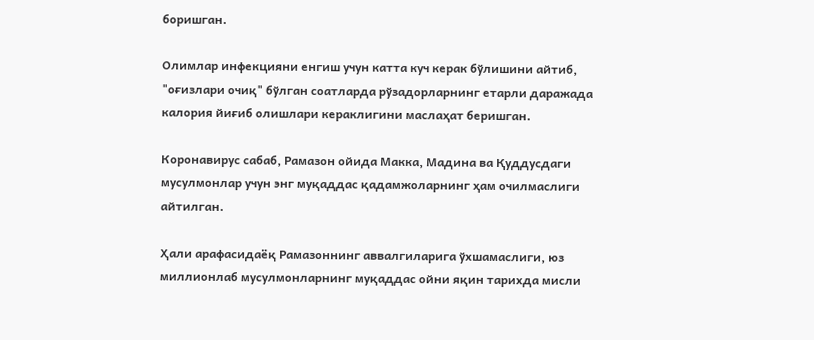боришган.

Олимлар инфекцияни енгиш учун катта куч керак бўлишини айтиб, "оғизлари очиқ" бўлган соатларда рўзадорларнинг етарли даражада калория йиғиб олишлари кераклигини маслаҳат беришган.

Коронавирус сабаб, Рамазон ойида Макка, Мадина ва Қуддусдаги мусулмонлар учун энг муқаддас қадамжоларнинг ҳам очилмаслиги айтилган.

Ҳали арафасидаёқ Рамазоннинг аввалгиларига ўхшамаслиги, юз миллионлаб мусулмонларнинг муқаддас ойни яқин тарихда мисли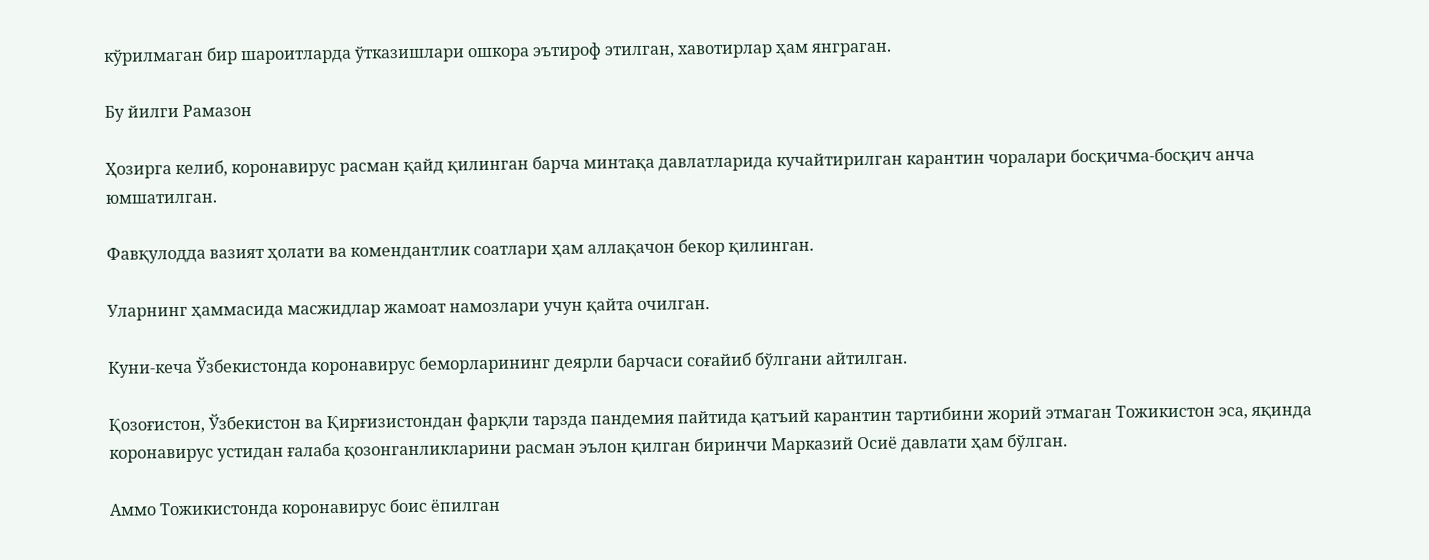кўрилмаган бир шароитларда ўтказишлари ошкора эътироф этилган, хавотирлар ҳам янграган.

Бу йилги Рамазон

Ҳозирга келиб, коронавирус расман қайд қилинган барча минтақа давлатларида кучайтирилган карантин чоралари босқичма-босқич анча юмшатилган.

Фавқулодда вазият ҳолати ва комендантлик соатлари ҳам аллақачон бекор қилинган.

Уларнинг ҳаммасида масжидлар жамоат намозлари учун қайта очилган.

Куни-кеча Ўзбекистонда коронавирус беморларининг деярли барчаси соғайиб бўлгани айтилган.

Қозоғистон, Ўзбекистон ва Қирғизистондан фарқли тарзда пандемия пайтида қатъий карантин тартибини жорий этмаган Тожикистон эса, яқинда коронавирус устидан ғалаба қозонганликларини расман эълон қилган биринчи Марказий Осиё давлати ҳам бўлган.

Аммо Тожикистонда коронавирус боис ёпилган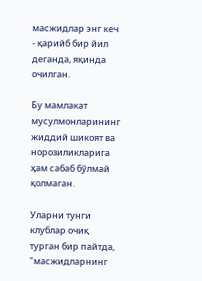масжидлар энг кеч - қарийб бир йил деганда, яқинда очилган.

Бу мамлакат мусулмонларининг жиддий шикоят ва норозиликларига ҳам сабаб бўлмай қолмаган.

Уларни тунги клублар очиқ турган бир пайтда, "масжидларнинг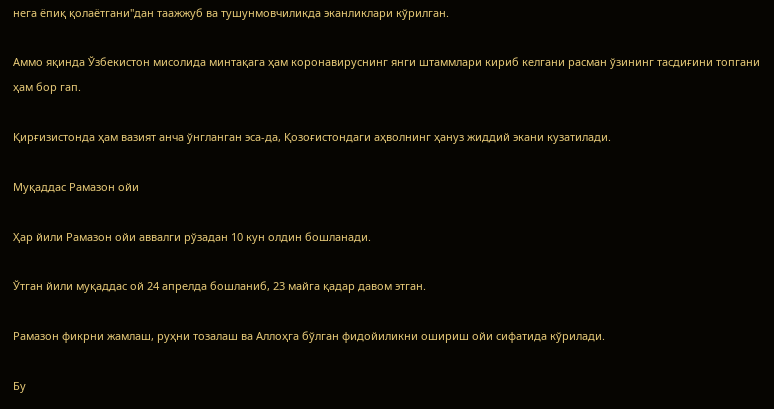нега ёпиқ қолаётгани"дан таажжуб ва тушунмовчиликда эканликлари кўрилган.

Аммо яқинда Ўзбекистон мисолида минтақага ҳам коронавируснинг янги штаммлари кириб келгани расман ўзининг тасдиғини топгани ҳам бор гап.

Қирғизистонда ҳам вазият анча ўнгланган эса-да, Қозоғистондаги аҳволнинг ҳануз жиддий экани кузатилади.

Муқаддас Рамазон ойи

Ҳар йили Рамазон ойи аввалги рўзадан 10 кун олдин бошланади.

Ўтган йили муқаддас ой 24 апрелда бошланиб, 23 майга қадар давом этган.

Рамазон фикрни жамлаш, руҳни тозалаш ва Аллоҳга бўлган фидойиликни ошириш ойи сифатида кўрилади.

Бу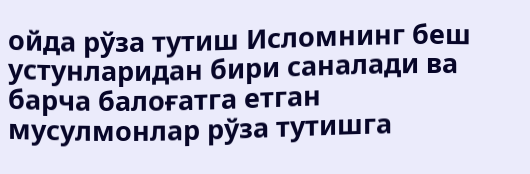ойда рўза тутиш Исломнинг беш устунларидан бири саналади ва барча балоғатга етган мусулмонлар рўза тутишга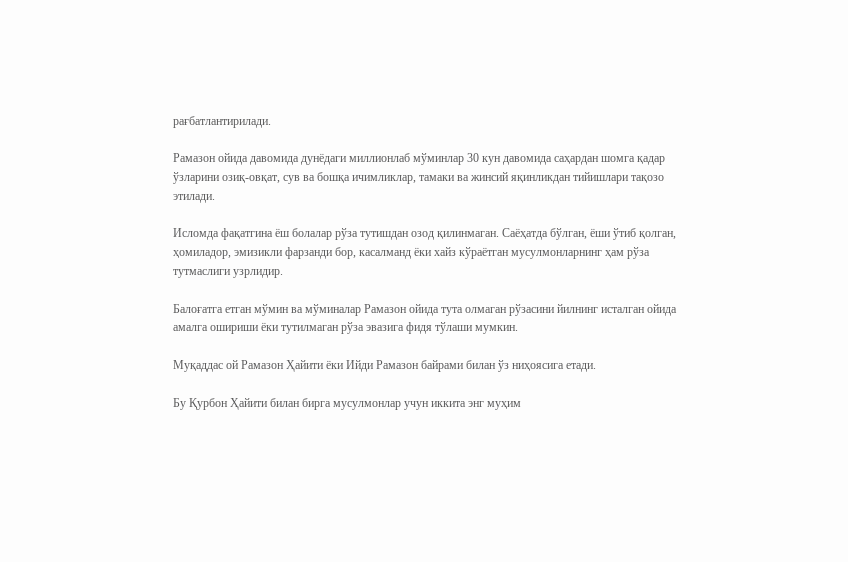рағбатлантирилади.

Рамазон ойида давомида дунёдаги миллионлаб мўминлар 30 кун давомида саҳардан шомга қадар ўзларини озиқ-овқат, сув ва бошқа ичимликлар, тамаки ва жинсий яқинликдан тийишлари тақозо этилади.

Исломда фақатгина ёш болалар рўза тутишдан озод қилинмаган. Саёҳатда бўлган, ёши ўтиб қолган, ҳомиладор, эмизикли фарзанди бор, касалманд ёки хайз кўраётган мусулмонларнинг ҳам рўза тутмаслиги узрлидир.

Балоғатга етган мўмин ва мўминалар Рамазон ойида тута олмаган рўзасини йилнинг исталган ойида амалга ошириши ёки тутилмаган рўза эвазига фидя тўлаши мумкин.

Муқаддас ой Рамазон Ҳайити ёки Ийди Рамазон байрами билан ўз ниҳоясига етади.

Бу Қурбон Ҳайити билан бирга мусулмонлар учун иккита энг муҳим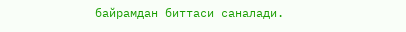байрамдан биттаси саналади.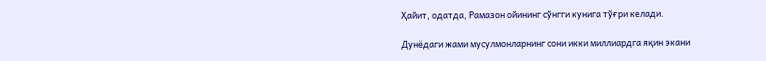Ҳайит, одатда, Рамазон ойининг сўнгги кунига тўғри келади.

Дунёдаги жами мусулмонларнинг сони икки миллиардга яқин экани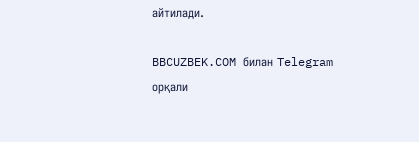айтилади.

BBCUZBEK.COM билан Telegram орқали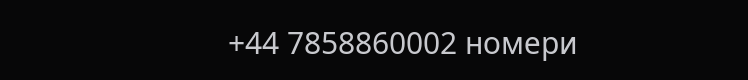+44 7858860002 номери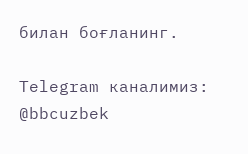билан боғланинг.

Telegram каналимиз: @bbcuzbek